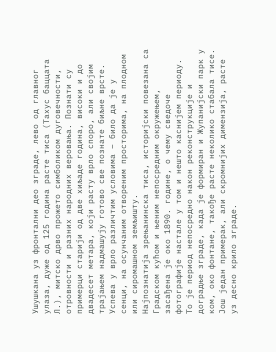Ушушкана уз фронтални део зграде, лево од главног улаза, дуже од 125 година расте тиса (Таxус баццата Л.), митско дрво прожето симболиком дуговечности, отровности и разних народних веровања. Познати су примерци старији од две хиљаде година, високи и до двадесет метара, који расту врло споро, али својим трајањем надмашују готово све познате биљне врсте. Успева у врло различтим условима – било да је у сенци, на осунчаним отвореним просторима, на плодном или сиромашном земљишту.
Најпознатија зрењанинска тиса, историјски повезана са Градском кућом и њеним непосредним окружењем, засађена је око 1890. године, о чему сведоче фотографије настале у том и нешто каснијем периоду. То је период непосредно након реконструкције и доградње зграде, када је формиран и Жупанијски парк у ком, око фонтане, такође расте неколико стабала тисе. Још један примерак, али скромнијих димензија, расте уз десно крило зграде.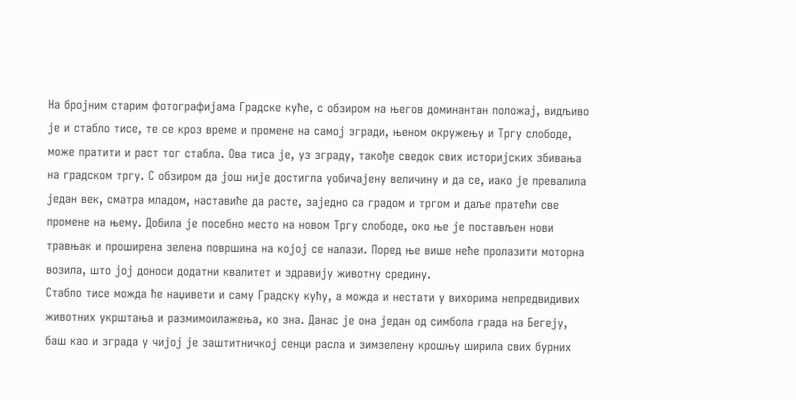На бројним старим фотографијама Градске куће, с обзиром на његов доминантан положај, видљиво је и стабло тисе, те се кроз време и промене на самој згради, њеном окружењу и Тргу слободе, може пратити и раст тог стабла. Ова тиса је, уз зграду, такође сведок свих историјских збивања на градском тргу. С обзиром да још није достигла уобичајену величину и да се, иако је превалила један век, сматра младом, наставиће да расте, заједно са градом и тргом и даље пратећи све промене на њему. Добила је посебно место на новом Тргу слободе, око ње је постављен нови травњак и проширена зелена површина на којој се налази. Поред ње више неће пролазити моторна возила, што јој доноси додатни квалитет и здравију животну средину.
Стабло тисе можда ће наџивети и саму Градску кућу, а можда и нестати у вихорима непредвидивих животних укрштања и размимоилажења, ко зна. Данас је она један од симбола града на Бегеју, баш као и зграда у чијој је заштитничкој сенци расла и зимзелену крошњу ширила свих бурних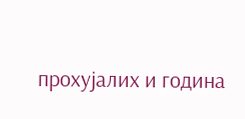прохујалих и година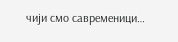чији смо савременици…